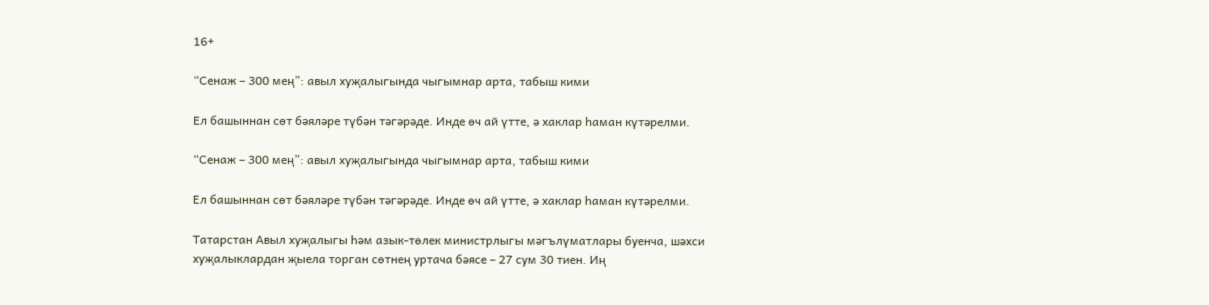16+

“Сенаж – 300 мең”: авыл хуҗалыгында чыгымнар арта, табыш кими

Ел башыннан сөт бәяләре түбән тәгәрәде. Инде өч ай үтте, ә хаклар һаман күтәрелми.

“Сенаж – 300 мең”: авыл хуҗалыгында чыгымнар арта, табыш кими

Ел башыннан сөт бәяләре түбән тәгәрәде. Инде өч ай үтте, ә хаклар һаман күтәрелми.

Татарстан Авыл хуҗалыгы һәм азык-төлек министрлыгы мәгълүматлары буенча, шәхси хуҗалыклардан җыела торган сөтнең уртача бәясе – 27 сум 30 тиен. Иң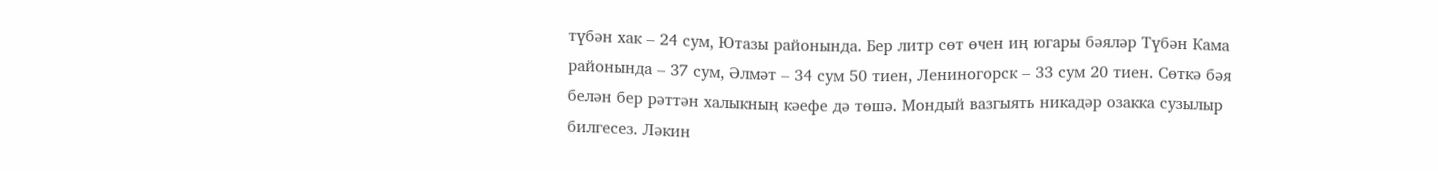түбән хак – 24 сум, Ютазы районында. Бер литр сөт өчен иң югары бәяләр Түбән Кама районында – 37 сум, Әлмәт – 34 сум 50 тиен, Лениногорск – 33 сум 20 тиен. Сөткә бәя белән бер рәттән халыкның кәефе дә төшә. Мондый вазгыять никадәр озакка сузылыр билгесез. Ләкин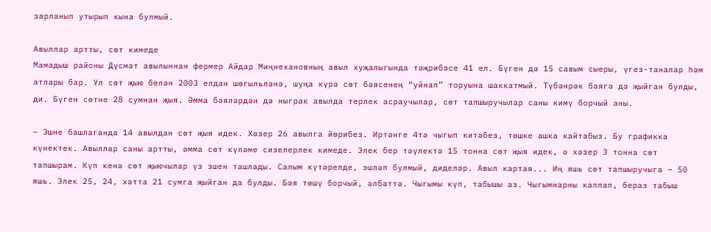зарланып утырып кына булмый.

Авыллар артты, сөт кимеде
Мамадыш районы Дүсмәт авылыннан фермер Айдар Миңнехановның авыл хуҗалыгында тәҗрибәсе 41 ел. Бүген дә 15 савым сыеры, үгез-таналар һәм атлары бар. Ул сөт җыю белән 2003 елдан шөгыльләнә, шуңа күрә сөт бәясенең “уйнап” торуына шаккатмый. Түбәнрәк бәягә дә җыйган булды, ди. Бүген сөтне 28 сумнан җыя. Әмма бәяләрдән дә ныграк авылда терлек асраучылар, сөт тапшыручылар саны кимү борчый аны.

– Эшне башлаганда 14 авылдан сөт җыя идек. Хәзер 26 авылга йөрибез. Иртәнге 4тә чыгып китәбез, төшке ашка кайтабыз. Бу графикка күнектек. Авыллар саны артты, әмма сөт күләме сизелерлек кимеде. Элек бер тәүлектә 15 тонна сөт җыя идек, ә хәзер 3 тонна сөт тапшырам. Күп кенә сөт җыючылар үз эшен ташлады. Салым күтәрелде, эшләп булмый, диделәр. Авыл картая... Иң яшь сөт тапшыручыга – 50 яшь. Элек 25, 24, хәтта 21 сумга җыйган да булды. Бәя төшү борчый, әлбәттә. Чыгымы күп, табышы аз. Чыгымнарны каплап, бераз табыш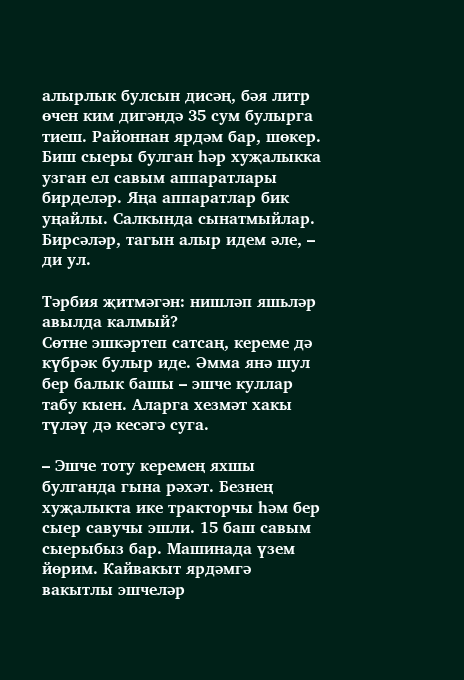алырлык булсын дисәң, бәя литр өчен ким дигәндә 35 сум булырга тиеш. Районнан ярдәм бар, шөкер. Биш сыеры булган һәр хуҗалыкка узган ел савым аппаратлары бирделәр. Яңа аппаратлар бик уңайлы. Салкында сынатмыйлар. Бирсәләр, тагын алыр идем әле, – ди ул.

Тәрбия җитмәгән: нишләп яшьләр авылда калмый?
Сөтне эшкәртеп сатсаң, кереме дә күбрәк булыр иде. Әмма янә шул бер балык башы – эшче куллар табу кыен. Аларга хезмәт хакы түләү дә кесәгә суга.

– Эшче тоту керемең яхшы булганда гына рәхәт. Безнең хуҗалыкта ике тракторчы һәм бер сыер савучы эшли. 15 баш савым сыерыбыз бар. Машинада үзем йөрим. Кайвакыт ярдәмгә вакытлы эшчеләр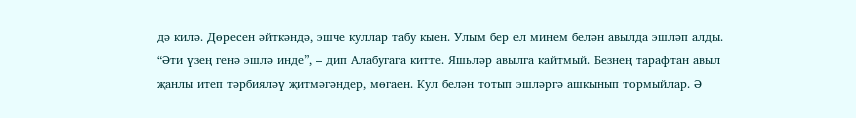дә килә. Дөресен әйткәндә, эшче куллар табу кыен. Улым бер ел минем белән авылда эшләп алды. “Әти үзең генә эшлә инде”, – дип Алабугага китте. Яшьләр авылга кайтмый. Безнең тарафтан авыл җанлы итеп тәрбияләү җитмәгәндер, мөгаен. Кул белән тотып эшләргә ашкынып тормыйлар. Ә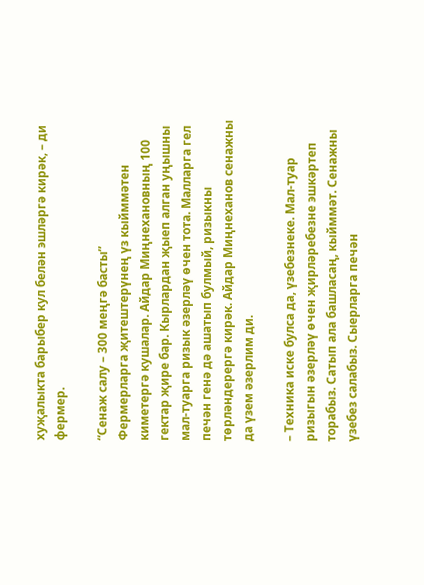хуҗалыкта барыбер кул белән эшләргә кирәк, – ди фермер.

“Сенаж салу – 300 меңгә басты”
Фермерларга җитештерүнең үз кыйммәтен киметергә кушалар. Айдар Миңнехановның 100 гектар җире бар. Кырлардан җыеп алган уңышны мал-туарга ризык әзерләү өчен тота. Малларга гел печән генә дә ашатып булмый, ризыкны төрләндерергә кирәк. Айдар Миңнеханов сенажны да үзем әзерлим ди.

– Техника иске булса да, үзебезнеке. Мал-туар ризыгын әзерләү өчен җирләребезне эшкәртеп торабыз. Сатып ала башласаң, кыйммәт. Сенажны үзебез салабыз. Сыерларга печән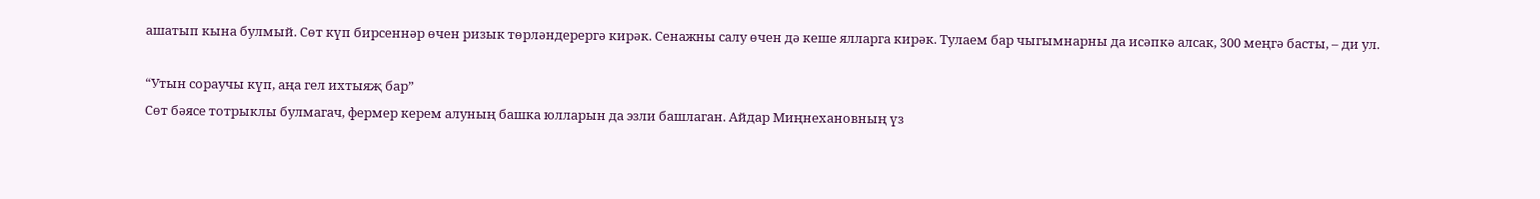ашатып кына булмый. Сөт күп бирсеннәр өчен ризык төрләндерергә кирәк. Сенажны салу өчен дә кеше ялларга кирәк. Тулаем бар чыгымнарны да исәпкә алсак, 300 меңгә басты, – ди ул.

“Утын сораучы күп, аңа гел ихтыяҗ бар”
Сөт бәясе тотрыклы булмагач, фермер керем алуның башка юлларын да эзли башлаган. Айдар Миңнехановның үз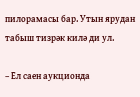пилорамасы бар. Утын ярудан табыш тизрәк килә ди ул.

– Ел саен аукционда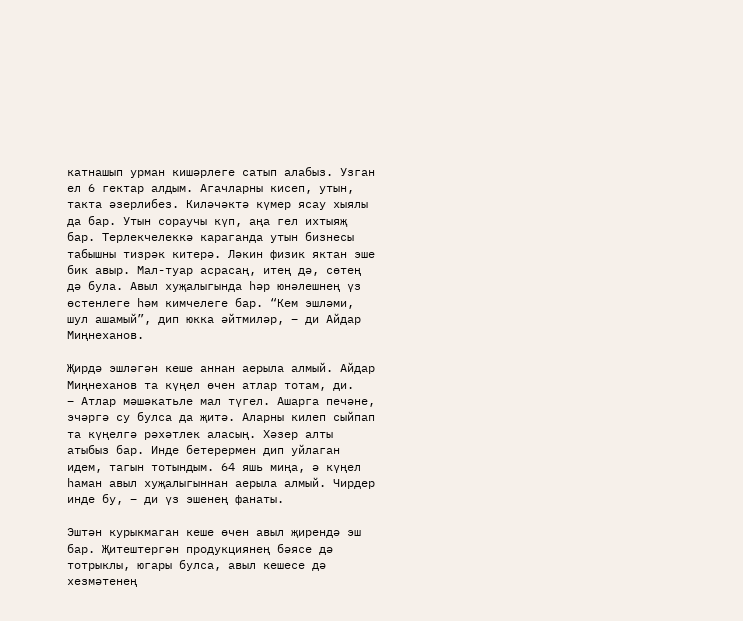катнашып урман кишәрлеге сатып алабыз. Узган ел 6 гектар алдым. Агачларны кисеп, утын, такта әзерлибез. Киләчәктә күмер ясау хыялы да бар. Утын сораучы күп, аңа гел ихтыяҗ бар. Терлекчелеккә караганда утын бизнесы табышны тизрәк китерә. Ләкин физик яктан эше бик авыр. Мал-туар асрасаң, итең дә, сөтең дә була. Авыл хуҗалыгында һәр юнәлешнең үз өстенлеге һәм кимчелеге бар. “Кем эшләми, шул ашамый”, дип юкка әйтмиләр, – ди Айдар Миңнеханов.

Җирдә эшләгән кеше аннан аерыла алмый. Айдар Миңнеханов та күңел өчен атлар тотам, ди.
– Атлар мәшәкатьле мал түгел. Ашарга печәне, эчәргә су булса да җитә. Аларны килеп сыйпап та күңелгә рәхәтлек аласың. Хәзер алты атыбыз бар. Инде бетерермен дип уйлаган идем, тагын тотындым. 64 яшь миңа, ә күңел һаман авыл хуҗалыгыннан аерыла алмый. Чирдер инде бу, – ди үз эшенең фанаты.

Эштән курыкмаган кеше өчен авыл җирендә эш бар. Җитештергән продукциянең бәясе дә тотрыклы, югары булса, авыл кешесе дә хезмәтенең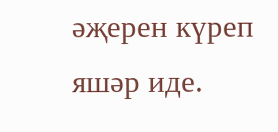әҗерен күреп яшәр иде.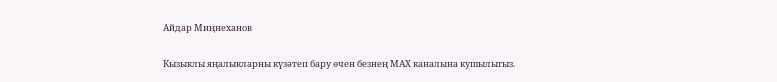Айдар Миңнеханов

Кызыклы яңалыкларны күзәтеп бару өчен безнең МАХ каналына кушылыгыз.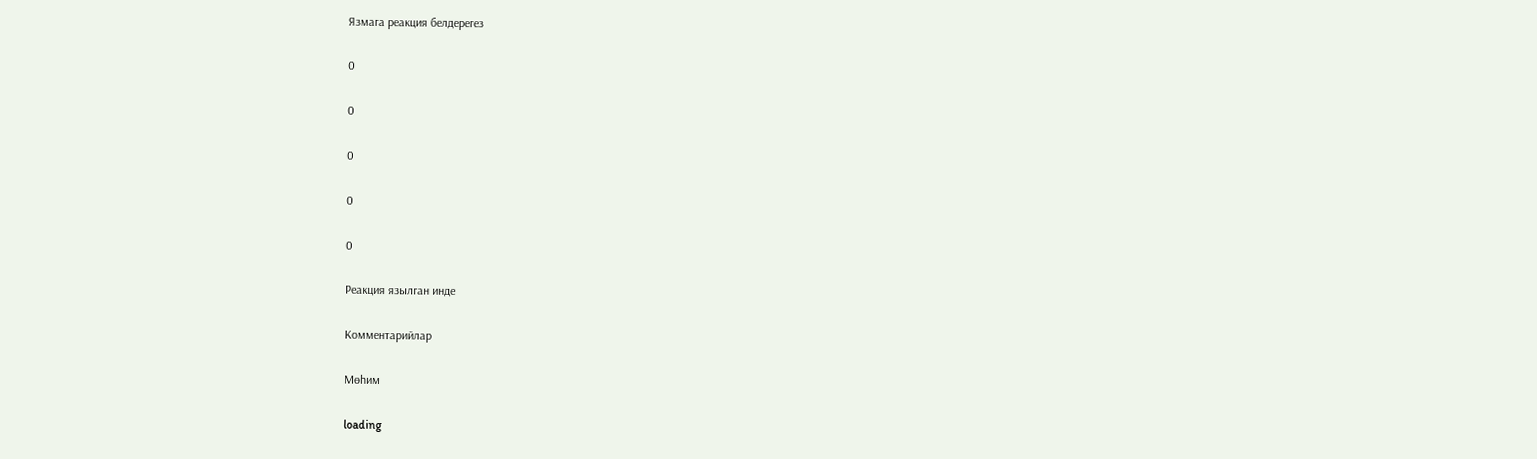Язмага реакция белдерегез

0

0

0

0

0

Реакция язылган инде

Комментарийлар

Мөһим

loading